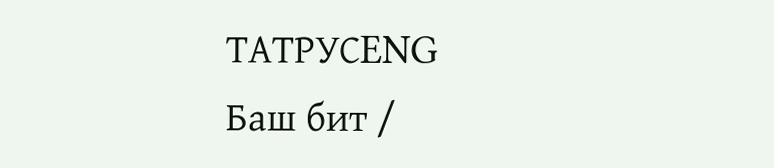ТАТРУСENG
Баш бит /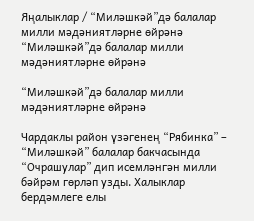Яңалыклар / “Миләшкәй”дә балалар милли мәдәниятләрне өйрәнә
“Миләшкәй”дә балалар милли мәдәниятләрне өйрәнә

“Миләшкәй”дә балалар милли мәдәниятләрне өйрәнә

Чардаклы район үзәгенең “Рябинка” – “Миләшкәй” балалар бакчасында “Очрашулар” дип исемләнгән милли бәйрәм гөрләп узды. Халыклар бердәмлеге елы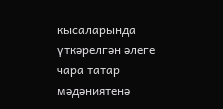кысаларында үткәрелгән әлеге чара татар мәдәниятенә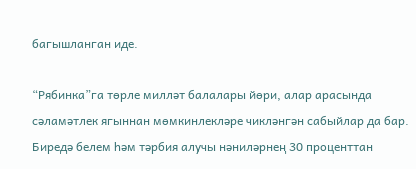багышланган иде.

“Рябинка”га төрле милләт балалары йөри, алар арасында сәламәтлек ягыннан мөмкинлекләре чикләнгән сабыйлар да бар. Биредә белем һәм тәрбия алучы нәниләрнең 30 проценттан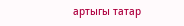артыгы татар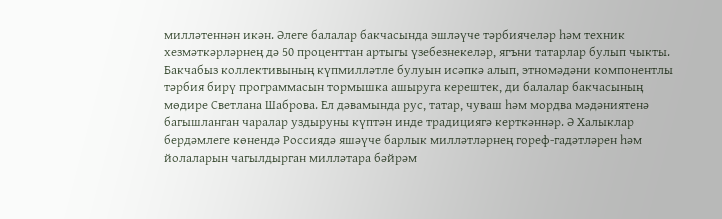милләтеннән икән. Әлеге балалар бакчасында эшләүче тәрбиячеләр һәм техник хезмәткәрләрнең дә 50 проценттан артыгы үзебезнекеләр, ягъни татарлар булып чыкты. Бакчабыз коллективының күпмилләтле булуын исәпкә алып, этномәдәни компонентлы тәрбия бирү программасын тормышка ашыруга керештек, ди балалар бакчасының мөдире Светлана Шаброва. Ел дәвамында рус, татар, чуваш һәм мордва мәдәниятенә багышланган чаралар уздыруны күптән инде традициягә керткәннәр. Ә Халыклар бердәмлеге көнендә Россиядә яшәүче барлык милләтләрнең гореф-гадәтләрен һәм йолаларын чагылдырган милләтара бәйрәм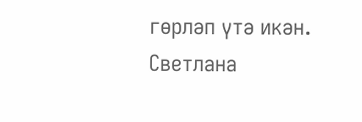гөрләп үтә икән. Светлана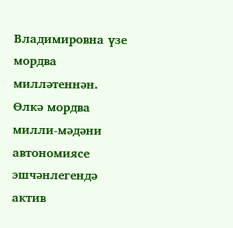Владимировна үзе мордва милләтеннән. Өлкә мордва милли-мәдәни автономиясе эшчәнлегендә актив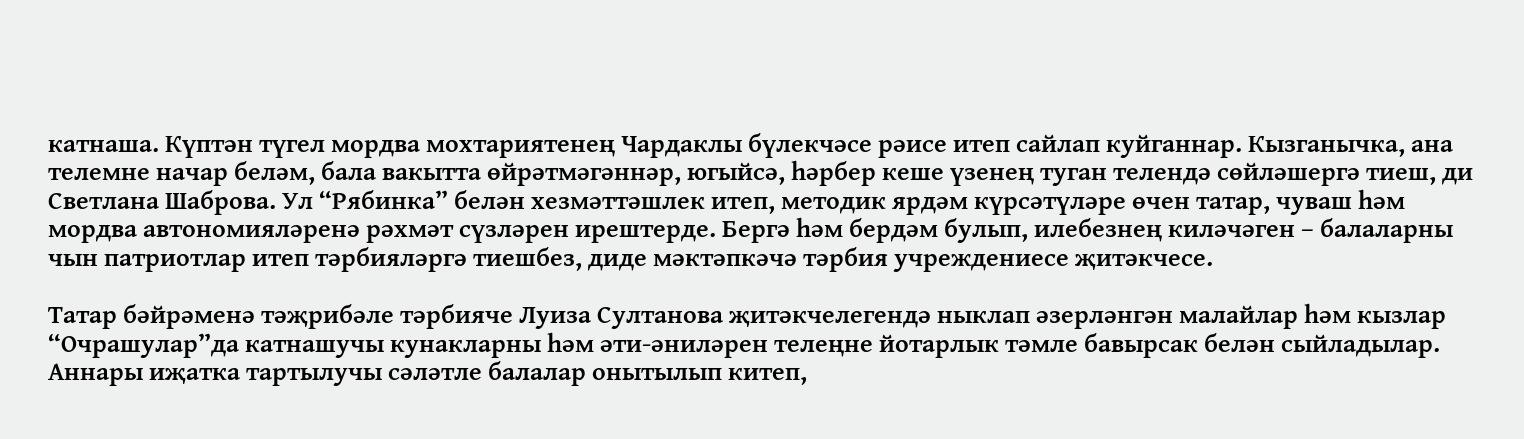катнаша. Күптән түгел мордва мохтариятенең Чардаклы бүлекчәсе рәисе итеп сайлап куйганнар. Кызганычка, ана телемне начар беләм, бала вакытта өйрәтмәгәннәр, югыйсә, һәрбер кеше үзенең туган телендә сөйләшергә тиеш, ди Светлана Шаброва. Ул “Рябинка” белән хезмәттәшлек итеп, методик ярдәм күрсәтүләре өчен татар, чуваш һәм мордва автономияләренә рәхмәт сүзләрен ирештерде. Бергә һәм бердәм булып, илебезнең киләчәген – балаларны чын патриотлар итеп тәрбияләргә тиешбез, диде мәктәпкәчә тәрбия учреждениесе җитәкчесе.

Татар бәйрәменә тәҗрибәле тәрбияче Луиза Султанова җитәкчелегендә ныклап әзерләнгән малайлар һәм кызлар “Очрашулар”да катнашучы кунакларны һәм әти-әниләрен телеңне йотарлык тәмле бавырсак белән сыйладылар. Аннары иҗатка тартылучы сәләтле балалар онытылып китеп,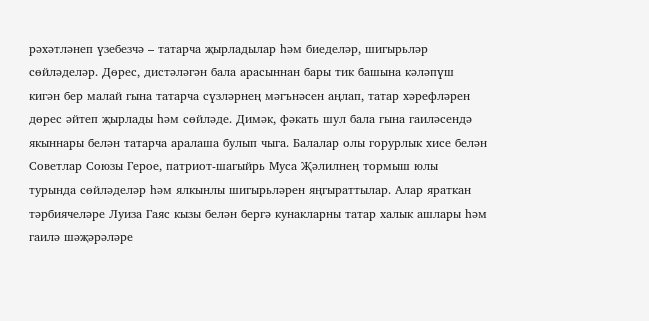рәхәтләнеп үзебезчә – татарча җырладылар һәм биеделәр, шигырьләр сөйләделәр. Дөрес, дистәләгән бала арасыннан бары тик башына кәләпүш кигән бер малай гына татарча сүзләрнең мәгънәсен аңлап, татар хәрефләрен дөрес әйтеп җырлады һәм сөйләде. Димәк, фәкать шул бала гына гаиләсендә якыннары белән татарча аралаша булып чыга. Балалар олы горурлык хисе белән Советлар Союзы Герое, патриот-шагыйрь Муса Җәлилнең тормыш юлы турында сөйләделәр һәм ялкынлы шигырьләрен яңгыраттылар. Алар яраткан тәрбиячеләре Луиза Гаяс кызы белән бергә кунакларны татар халык ашлары һәм гаилә шәҗәрәләре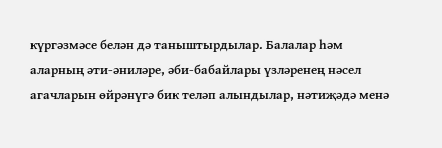күргәзмәсе белән дә таныштырдылар. Балалар һәм аларның әти-әниләре, әби-бабайлары үзләренең нәсел агачларын өйрәнүгә бик теләп алындылар, нәтиҗәдә менә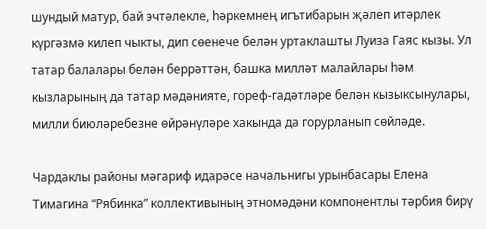шундый матур, бай эчтәлекле, һәркемнең игътибарын җәлеп итәрлек күргәзмә килеп чыкты, дип сөенече белән уртаклашты Луиза Гаяс кызы. Ул татар балалары белән беррәттән, башка милләт малайлары һәм кызларының да татар мәдәнияте, гореф-гадәтләре белән кызыксынулары, милли биюләребезне өйрәнүләре хакында да горурланып сөйләде.

Чардаклы районы мәгариф идарәсе начальнигы урынбасары Елена Тимагина “Рябинка” коллективының этномәдәни компонентлы тәрбия бирү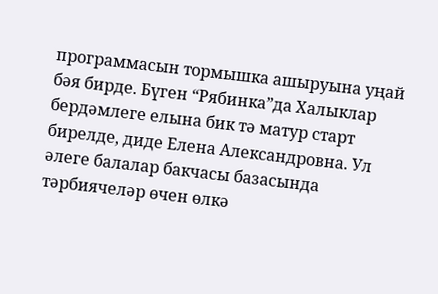программасын тормышка ашыруына уңай бәя бирде. Бүген “Рябинка”да Халыклар бердәмлеге елына бик тә матур старт бирелде, диде Елена Александровна. Ул әлеге балалар бакчасы базасында тәрбиячеләр өчен өлкә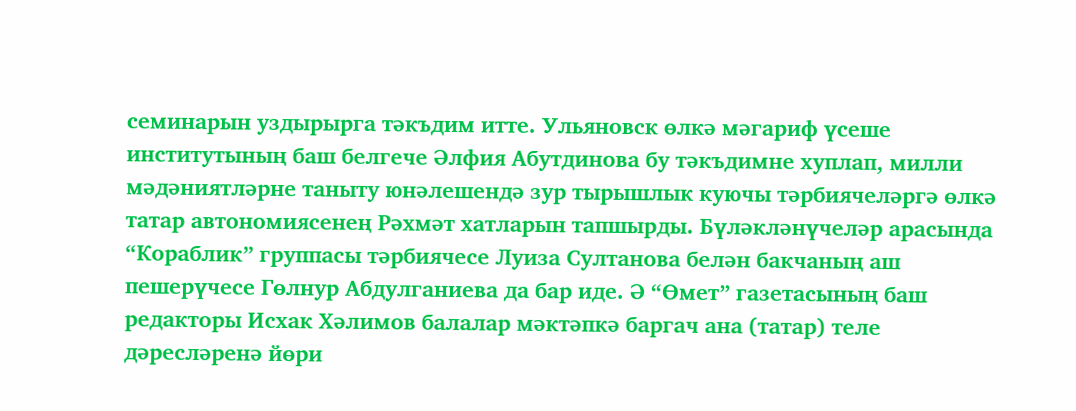семинарын уздырырга тәкъдим итте. Ульяновск өлкә мәгариф үсеше институтының баш белгече Әлфия Абутдинова бу тәкъдимне хуплап, милли мәдәниятләрне таныту юнәлешендә зур тырышлык куючы тәрбиячеләргә өлкә татар автономиясенең Рәхмәт хатларын тапшырды. Бүләкләнүчеләр арасында “Кораблик” группасы тәрбиячесе Луиза Султанова белән бакчаның аш пешерүчесе Гөлнур Абдулганиева да бар иде. Ә “Өмет” газетасының баш редакторы Исхак Хәлимов балалар мәктәпкә баргач ана (татар) теле дәресләренә йөри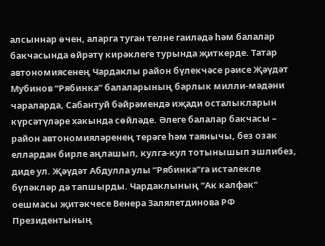алсыннар өчен, аларга туган телне гаиләдә һәм балалар бакчасында өйрәтү кирәклеге турында җиткерде. Татар автономиясенең Чардаклы район бүлекчәсе рәисе Җәүдәт Мубинов “Рябинка” балаларының барлык милли-мәдәни чараларда, Сабантуй бәйрәмендә иҗади осталыкларын күрсәтүләре хакында сөйләде. Әлеге балалар бакчасы – район автономияләренең терәге һәм таянычы, без озак еллардан бирле аңлашып, кулга-кул тотынышып эшлибез, диде ул. Җәүдәт Абдулла улы “Рябинка”га истәлекле бүләкләр дә тапшырды. Чардаклының “Ак калфак” оешмасы җитәкчесе Венера Залялетдинова РФ Президентының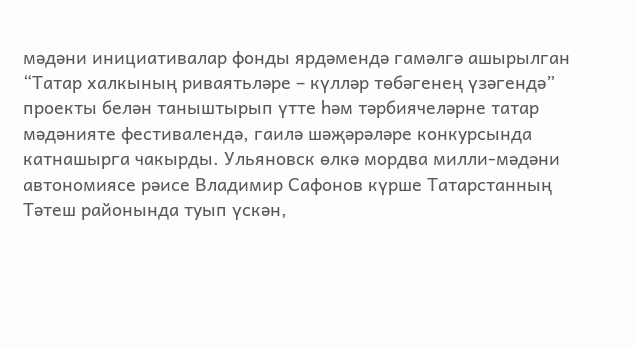мәдәни инициативалар фонды ярдәмендә гамәлгә ашырылган “Татар халкының риваятьләре – күлләр төбәгенең үзәгендә” проекты белән таныштырып үтте һәм тәрбиячеләрне татар мәдәнияте фестивалендә, гаилә шәҗәрәләре конкурсында катнашырга чакырды. Ульяновск өлкә мордва милли-мәдәни автономиясе рәисе Владимир Сафонов күрше Татарстанның Тәтеш районында туып үскән,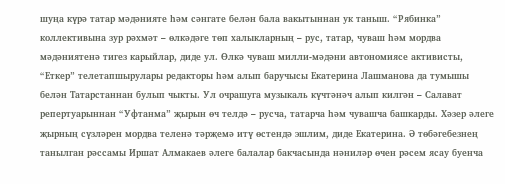шуңа күрә татар мәдәнияте һәм сәнгате белән бала вакытыннан ук таныш. “Рябинка” коллективына зур рәхмәт – өлкәдәге төп халыкларның – рус, татар, чуваш һәм мордва мәдәниятенә тигез карыйлар, диде ул. Өлкә чуваш милли-мәдәни автономиясе активисты, “Еткер” телетапшырулары редакторы һәм алып баручысы Екатерина Лашманова да тумышы белән Татарстаннан булып чыкты. Ул очрашуга музыкаль күчтәнәч алып килгән – Салават репертуарыннан “Уфтанма” җырын өч телдә – русча, татарча һәм чувашча башкарды. Хәзер әлеге җырның сүзләрен мордва теленә тәрҗемә итү өстендә эшлим, диде Екатерина. Ә төбәгебезнең танылган рәссамы Иршат Алмакаев әлеге балалар бакчасында нәниләр өчен рәсем ясау буенча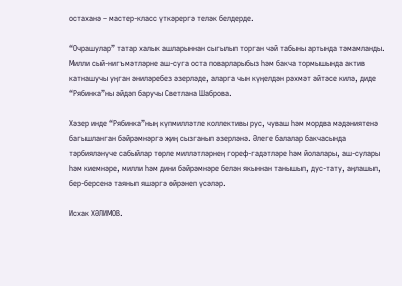остаханә – мастер-класс үткәрергә теләк белдерде.

“Очрашулар” татар халык ашларыннан сыгылып торган чәй табыны артында тәмамланды. Милли сый-нигъмәтләрне аш-суга оста поварларыбыз һәм бакча тормышында актив катнашучы уңган әниләребез әзерләде, аларга чын күңелдән рәхмәт әйтәсе килә, диде “Рябинка”ны әйдәп баручы Светлана Шаброва.

Хәзер инде “Рябинка”ның күпмилләтле коллективы рус, чуваш һәм мордва мәдәниятенә багышланган бәйрәмнәргә җиң сызганып әзерләнә. Әлеге балалар бакчасында тәрбияләнүче сабыйлар төрле милләтләрнең гореф-гадәтләре һәм йолалары, аш-сулары һәм киемнәре, милли һәм дини бәйрәмнәре белән якыннан танышып, дус-тату, аңлашып, бер-берсенә таянып яшәргә өйрәнеп үсәләр.

Исхак ХӘЛИМОВ.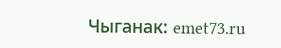Чыганак: emet73.ru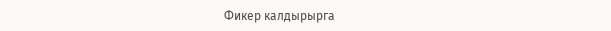Фикер калдырырга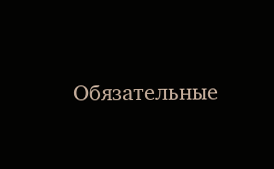Обязательные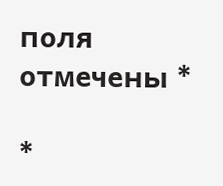поля отмечены *

*